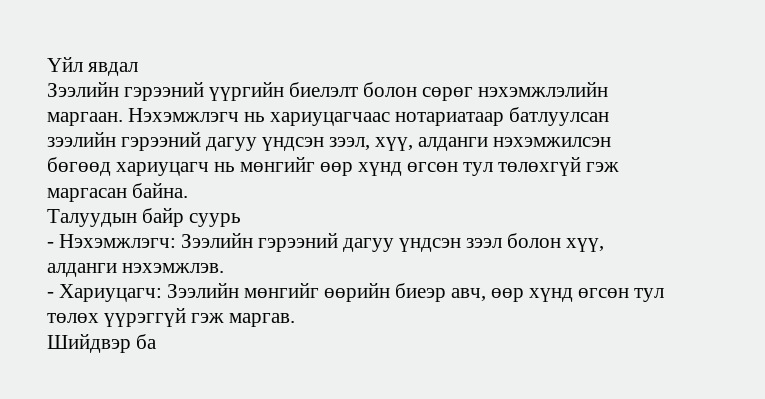Үйл явдал
Зээлийн гэрээний үүргийн биелэлт болон сөрөг нэхэмжлэлийн маргаан. Нэхэмжлэгч нь хариуцагчаас нотариатаар батлуулсан зээлийн гэрээний дагуу үндсэн зээл, хүү, алданги нэхэмжилсэн бөгөөд хариуцагч нь мөнгийг өөр хүнд өгсөн тул төлөхгүй гэж маргасан байна.
Талуудын байр суурь
- Нэхэмжлэгч: Зээлийн гэрээний дагуу үндсэн зээл болон хүү, алданги нэхэмжлэв.
- Хариуцагч: Зээлийн мөнгийг өөрийн биеэр авч, өөр хүнд өгсөн тул төлөх үүрэггүй гэж маргав.
Шийдвэр ба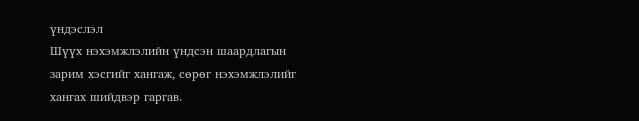үндэслэл
Шүүх нэхэмжлэлийн үндсэн шаардлагын зарим хэсгийг хангаж, сөрөг нэхэмжлэлийг хангах шийдвэр гаргав.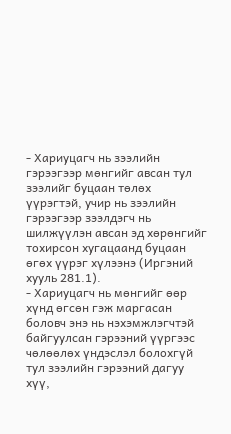- Хариуцагч нь зээлийн гэрээгээр мөнгийг авсан тул зээлийг буцаан төлөх үүрэгтэй, учир нь зээлийн гэрээгээр зээлдэгч нь шилжүүлэн авсан эд хөрөнгийг тохирсон хугацаанд буцаан өгөх үүрэг хүлээнэ (Иргэний хууль 281.1).
- Хариуцагч нь мөнгийг өөр хүнд өгсөн гэж маргасан боловч энэ нь нэхэмжлэгчтэй байгуулсан гэрээний үүргээс чөлөөлөх үндэслэл болохгүй тул зээлийн гэрээний дагуу хүү,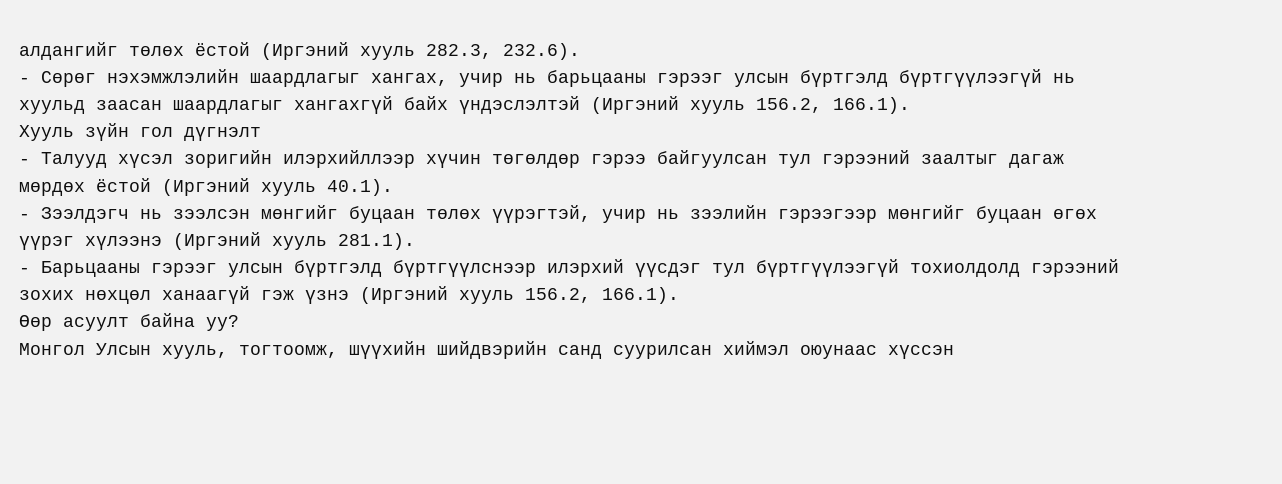алдангийг төлөх ёстой (Иргэний хууль 282.3, 232.6).
- Сөрөг нэхэмжлэлийн шаардлагыг хангах, учир нь барьцааны гэрээг улсын бүртгэлд бүртгүүлээгүй нь хуульд заасан шаардлагыг хангахгүй байх үндэслэлтэй (Иргэний хууль 156.2, 166.1).
Хууль зүйн гол дүгнэлт
- Талууд хүсэл зоригийн илэрхийллээр хүчин төгөлдөр гэрээ байгуулсан тул гэрээний заалтыг дагаж мөрдөх ёстой (Иргэний хууль 40.1).
- Зээлдэгч нь зээлсэн мөнгийг буцаан төлөх үүрэгтэй, учир нь зээлийн гэрээгээр мөнгийг буцаан өгөх үүрэг хүлээнэ (Иргэний хууль 281.1).
- Барьцааны гэрээг улсын бүртгэлд бүртгүүлснээр илэрхий үүсдэг тул бүртгүүлээгүй тохиолдолд гэрээний зохих нөхцөл ханаагүй гэж үзнэ (Иргэний хууль 156.2, 166.1).
Өөр асуулт байна уу?
Монгол Улсын хууль, тогтоомж, шүүхийн шийдвэрийн санд суурилсан хиймэл оюунаас хүссэн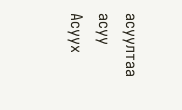асуултаа асуу
Асуух